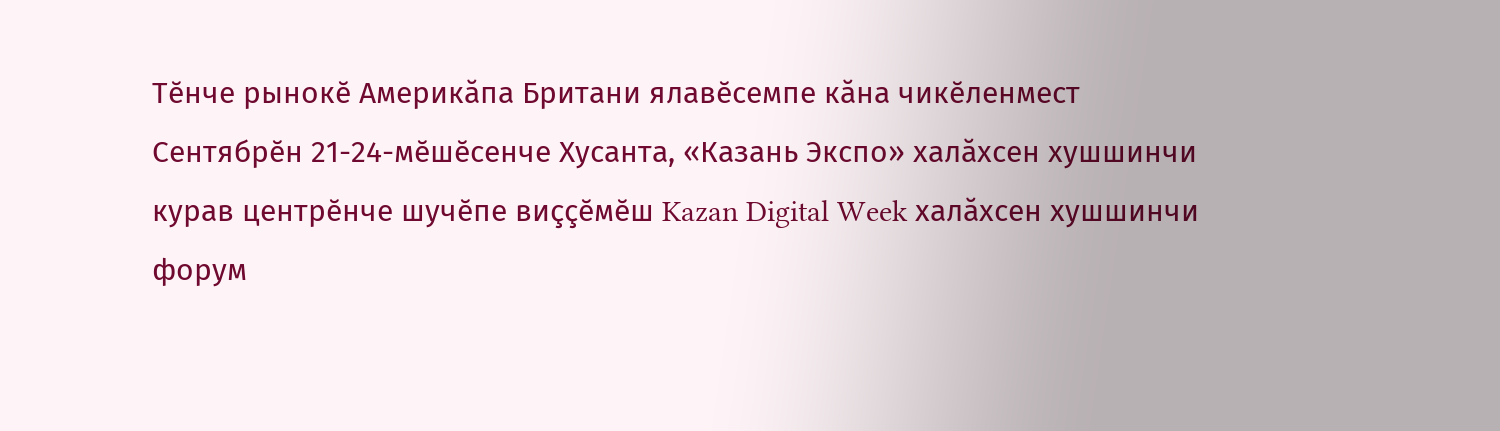Тӗнче рынокӗ Америкăпа Британи ялавӗсемпе кăна чикӗленмест
Сентябрӗн 21-24-мӗшӗсенче Хусанта, «Казань Экспо» халăхсен хушшинчи курав центрӗнче шучӗпе виççӗмӗш Kazan Digital Week халăхсен хушшинчи форум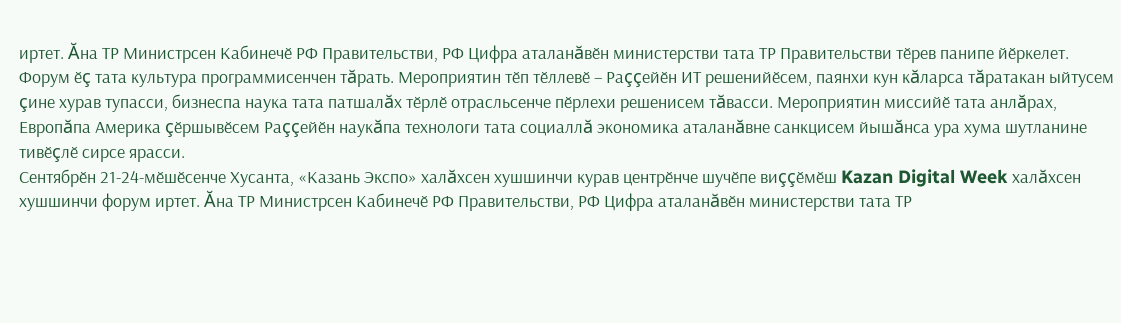иртет. Ăна ТР Министрсен Кабинечӗ РФ Правительстви, РФ Цифра аталанăвӗн министерстви тата ТР Правительстви тӗрев панипе йӗркелет. Форум ӗç тата культура программисенчен тăрать. Мероприятин тӗп тӗллевӗ – Раççейӗн ИТ решенийӗсем, паянхи кун кăларса тăратакан ыйтусем çине хурав тупасси, бизнеспа наука тата патшалăх тӗрлӗ отрасльсенче пӗрлехи решенисем тăвасси. Мероприятин миссийӗ тата анлăрах, Европăпа Америка çӗршывӗсем Раççейӗн наукăпа технологи тата социаллă экономика аталанăвне санкцисем йышăнса ура хума шутланине тивӗçлӗ сирсе ярасси.
Сентябрӗн 21-24-мӗшӗсенче Хусанта, «Казань Экспо» халăхсен хушшинчи курав центрӗнче шучӗпе виççӗмӗш Kazan Digital Week халăхсен хушшинчи форум иртет. Ăна ТР Министрсен Кабинечӗ РФ Правительстви, РФ Цифра аталанăвӗн министерстви тата ТР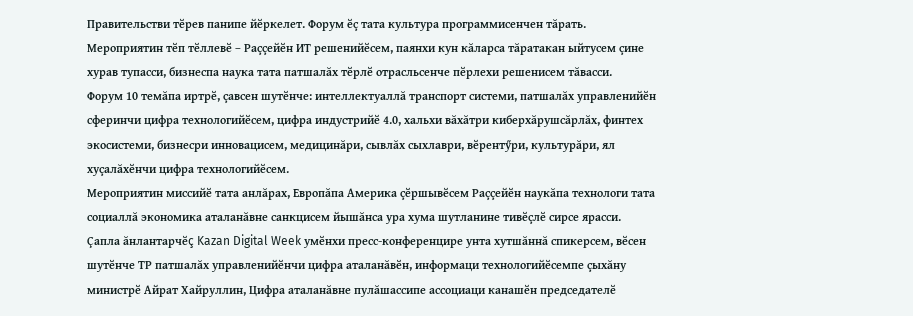Правительстви тӗрев панипе йӗркелет. Форум ӗç тата культура программисенчен тăрать. Мероприятин тӗп тӗллевӗ – Раççейӗн ИТ решенийӗсем, паянхи кун кăларса тăратакан ыйтусем çине хурав тупасси, бизнеспа наука тата патшалăх тӗрлӗ отрасльсенче пӗрлехи решенисем тăвасси.
Форум 10 темăпа иртрӗ, çавсен шутӗнче: интеллектуаллă транспорт системи, патшалăх управленийӗн сферинчи цифра технологийӗсем, цифра индустрийӗ 4.0, хальхи вăхăтри киберхăрушсăрлăх, финтех экосистеми, бизнесри инновацисем, медицинăри, сывлăх сыхлаври, вӗрентӳри, культурăри, ял хуçалăхӗнчи цифра технологийӗсем.
Мероприятин миссийӗ тата анлăрах, Европăпа Америка çӗршывӗсем Раççейӗн наукăпа технологи тата социаллă экономика аталанăвне санкцисем йышăнса ура хума шутланине тивӗçлӗ сирсе ярасси.
Çапла ăнлантарчӗç Kazan Digital Week умӗнхи пресс-конференцире унта хутшăннă спикерсем, вӗсен шутӗнче ТР патшалăх управленийӗнчи цифра аталанăвӗн, информаци технологийӗсемпе çыхăну министрӗ Айрат Хайруллин, Цифра аталанăвне пулăшассипе ассоциаци канашӗн председателӗ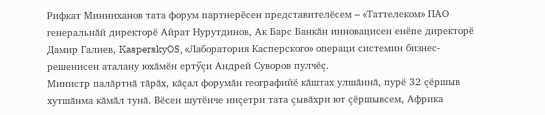Рифкат Минниханов тата форум партнерӗсен представителӗсем – «Таттелеком» ПАО генеральнăй директорӗ Айрат Нурутдинов, Ак Барс Банкăн инновацисен енӗпе директорӗ Дамир Галиев, KasperskyOS, «Лаборатория Касперского» операци системин бизнес-решенисен аталану юхăмӗн ертӳçи Андрей Суворов пулчӗç.
Министр палăртнă тăрăх, кăçал форумăн географийӗ кăштах улшăннă, пурӗ 32 çӗршыв хутшăнма кăмăл тунă. Вӗсен шутӗнче инçетри тата çывăхри ют çӗршывсем, Африка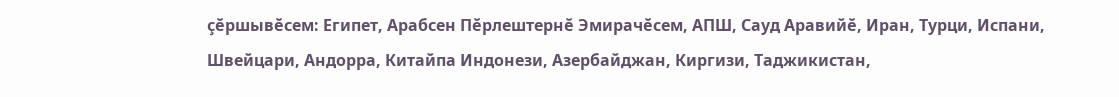çӗршывӗсем: Египет, Арабсен Пӗрлештернӗ Эмирачӗсем, АПШ, Сауд Аравийӗ, Иран, Турци, Испани, Швейцари, Андорра, Китайпа Индонези, Азербайджан, Киргизи, Таджикистан,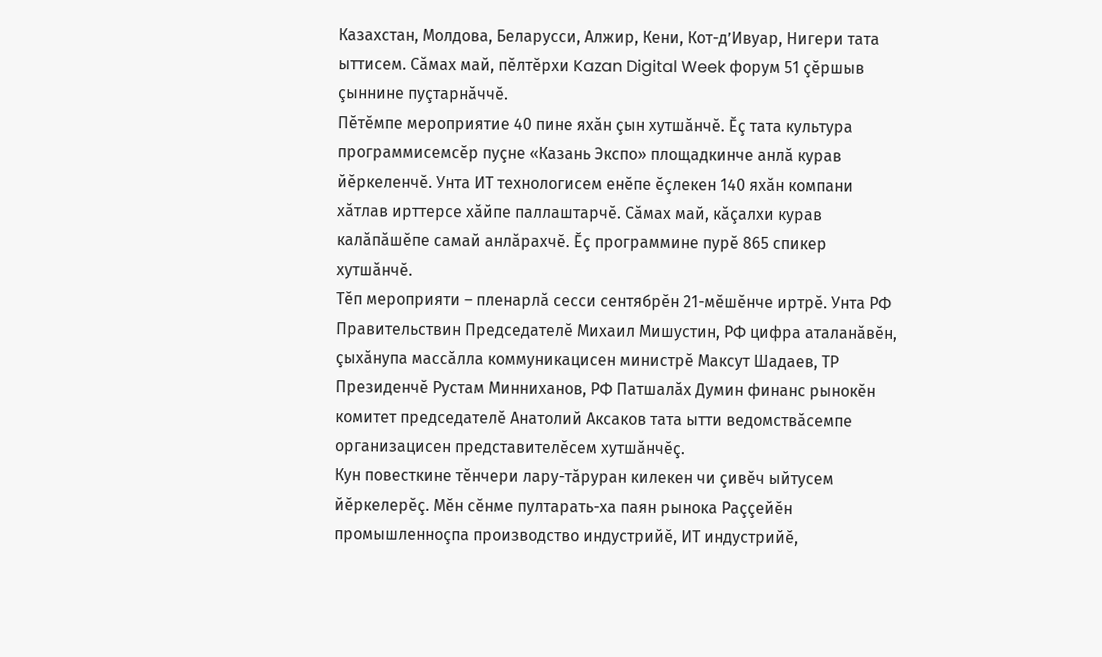Казахстан, Молдова, Беларусси, Алжир, Кени, Кот-д’Ивуар, Нигери тата ыттисем. Сăмах май, пӗлтӗрхи Kazan Digital Week форум 51 çӗршыв çыннине пуçтарнăччӗ.
Пӗтӗмпе мероприятие 40 пине яхăн çын хутшăнчӗ. Ӗç тата культура программисемсӗр пуçне «Казань Экспо» площадкинче анлă курав йӗркеленчӗ. Унта ИТ технологисем енӗпе ӗçлекен 140 яхăн компани хăтлав ирттерсе хăйпе паллаштарчӗ. Сăмах май, кăçалхи курав калăпăшӗпе самай анлăрахчӗ. Ӗç программине пурӗ 865 спикер хутшăнчӗ.
Тӗп мероприяти – пленарлă сесси сентябрӗн 21-мӗшӗнче иртрӗ. Унта РФ Правительствин Председателӗ Михаил Мишустин, РФ цифра аталанăвӗн, çыхăнупа массăлла коммуникацисен министрӗ Максут Шадаев, ТР Президенчӗ Рустам Минниханов, РФ Патшалăх Думин финанс рынокӗн комитет председателӗ Анатолий Аксаков тата ытти ведомствăсемпе организацисен представителӗсем хутшăнчӗç.
Кун повесткине тӗнчери лару-тăруран килекен чи çивӗч ыйтусем йӗркелерӗç. Мӗн сӗнме пултарать-ха паян рынока Раççейӗн промышленноçпа производство индустрийӗ, ИТ индустрийӗ,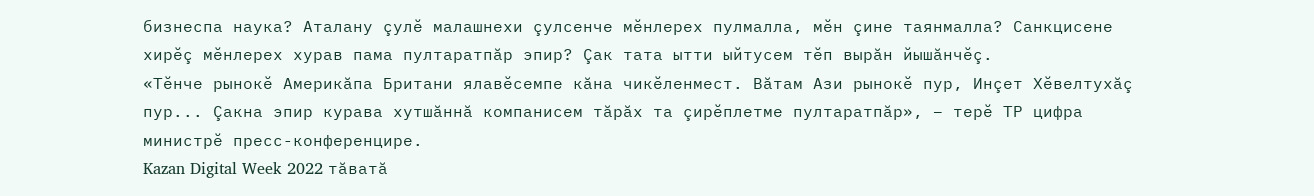бизнеспа наука? Аталану çулӗ малашнехи çулсенче мӗнлерех пулмалла, мӗн çине таянмалла? Санкцисене хирӗç мӗнлерех хурав пама пултаратпăр эпир? Çак тата ытти ыйтусем тӗп вырăн йышăнчӗç.
«Тӗнче рынокӗ Америкăпа Британи ялавӗсемпе кăна чикӗленмест. Вăтам Ази рынокӗ пур, Инçет Хӗвелтухăç пур... Çакна эпир курава хутшăннă компанисем тăрăх та çирӗплетме пултаратпăр», – терӗ ТР цифра министрӗ пресс-конференцире.
Kazan Digital Week 2022 тăватă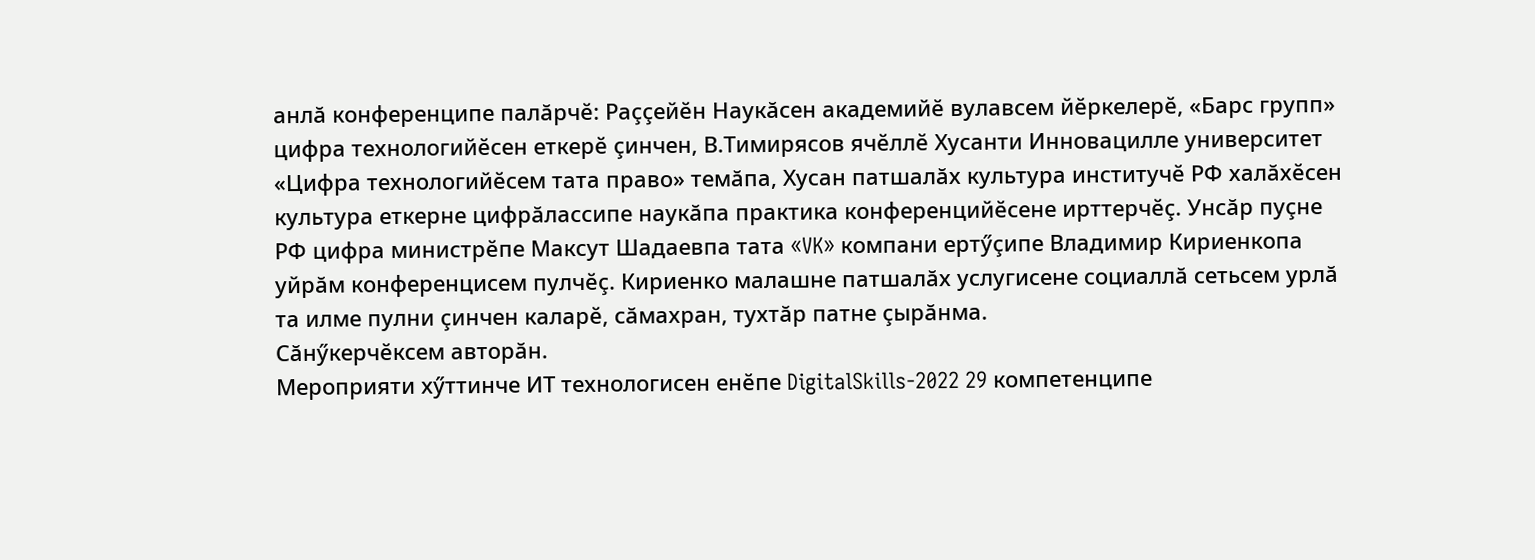анлă конференципе палăрчӗ: Раççейӗн Наукăсен академийӗ вулавсем йӗркелерӗ, «Барс групп» цифра технологийӗсен еткерӗ çинчен, В.Тимирясов ячӗллӗ Хусанти Инновацилле университет «Цифра технологийӗсем тата право» темăпа, Хусан патшалăх культура институчӗ РФ халăхӗсен культура еткерне цифрăлассипе наукăпа практика конференцийӗсене ирттерчӗç. Унсăр пуçне РФ цифра министрӗпе Максут Шадаевпа тата «VK» компани ертӳçипе Владимир Кириенкопа уйрăм конференцисем пулчӗç. Кириенко малашне патшалăх услугисене социаллă сетьсем урлă та илме пулни çинчен каларӗ, сăмахран, тухтăр патне çырăнма.
Сăнӳкерчӗксем авторăн.
Мероприяти хӳттинче ИТ технологисен енӗпе DigitalSkills-2022 29 компетенципе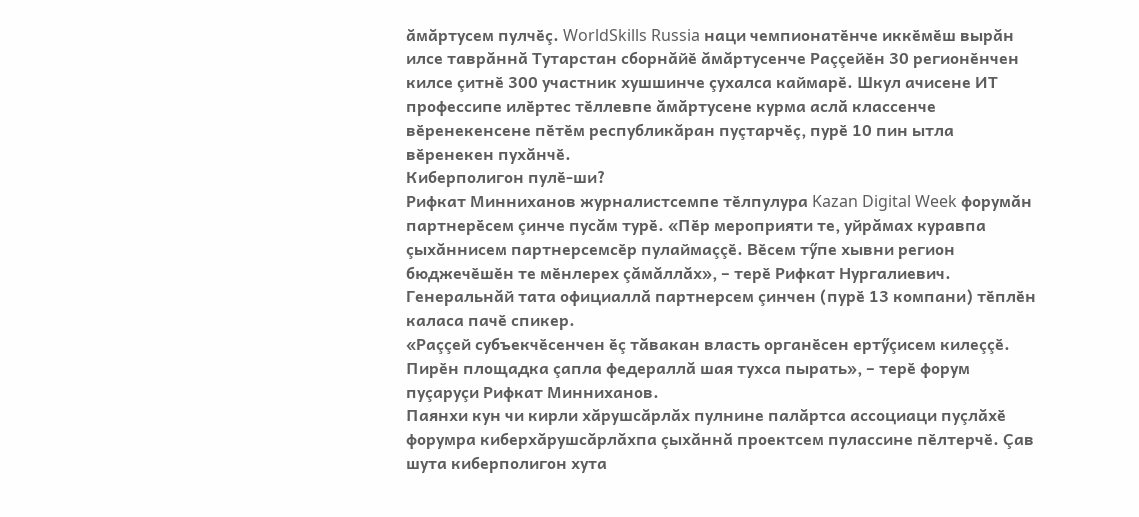ăмăртусем пулчӗç. WorldSkills Russia наци чемпионатӗнче иккӗмӗш вырăн илсе таврăннă Тутарстан сборнăйӗ ăмăртусенче Раççейӗн 30 регионӗнчен килсе çитнӗ 300 участник хушшинче çухалса каймарӗ. Шкул ачисене ИТ профессипе илӗртес тӗллевпе ăмăртусене курма аслă классенче вӗренекенсене пӗтӗм республикăран пуçтарчӗç, пурӗ 10 пин ытла вӗренекен пухăнчӗ.
Киберполигон пулӗ-ши?
Рифкат Минниханов журналистсемпе тӗлпулура Kazan Digital Week форумăн партнерӗсем çинче пусăм турӗ. «Пӗр мероприяти те, уйрăмах куравпа çыхăннисем партнерсемсӗр пулаймаççӗ. Вӗсем тӳпе хывни регион бюджечӗшӗн те мӗнлерех çăмăллăх», – терӗ Рифкат Нургалиевич. Генеральнăй тата официаллă партнерсем çинчен (пурӗ 13 компани) тӗплӗн каласа пачӗ спикер.
«Раççей субъекчӗсенчен ӗç тăвакан власть органӗсен ертӳçисем килеççӗ. Пирӗн площадка çапла федераллă шая тухса пырать», – терӗ форум пуçаруçи Рифкат Минниханов.
Паянхи кун чи кирли хăрушсăрлăх пулнине палăртса ассоциаци пуçлăхӗ форумра киберхăрушсăрлăхпа çыхăннă проектсем пулассине пӗлтерчӗ. Çав шута киберполигон хута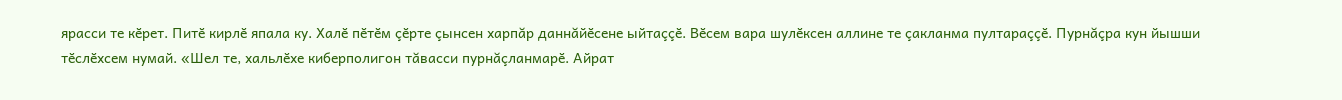ярасси те кӗрет. Питӗ кирлӗ япала ку. Халӗ пӗтӗм çӗрте çынсен харпăр даннăйӗсене ыйтаççӗ. Вӗсем вара шулӗксен аллине те çакланма пултараççӗ. Пурнăçра кун йышши тӗслӗхсем нумай. «Шел те, хальлӗхе киберполигон тăвасси пурнăçланмарӗ. Айрат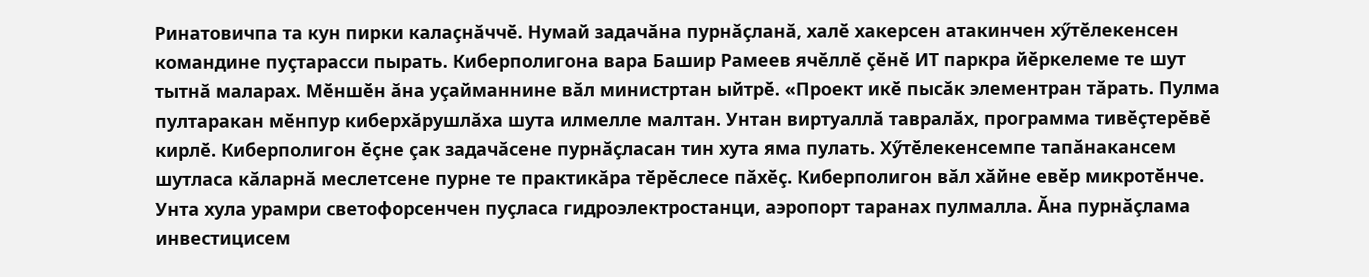Ринатовичпа та кун пирки калаçнăччӗ. Нумай задачăна пурнăçланă, халӗ хакерсен атакинчен хӳтӗлекенсен командине пуçтарасси пырать. Киберполигона вара Башир Рамеев ячӗллӗ çӗнӗ ИТ паркра йӗркелеме те шут тытнă маларах. Мӗншӗн ăна уçайманнине вăл министртан ыйтрӗ. «Проект икӗ пысăк элементран тăрать. Пулма пултаракан мӗнпур киберхăрушлăха шута илмелле малтан. Унтан виртуаллă тавралăх, программа тивӗçтерӗвӗ кирлӗ. Киберполигон ӗçне çак задачăсене пурнăçласан тин хута яма пулать. Хӳтӗлекенсемпе тапăнакансем шутласа кăларнă меслетсене пурне те практикăра тӗрӗслесе пăхӗç. Киберполигон вăл хăйне евӗр микротӗнче. Унта хула урамри светофорсенчен пуçласа гидроэлектростанци, аэропорт таранах пулмалла. Ăна пурнăçлама инвестицисем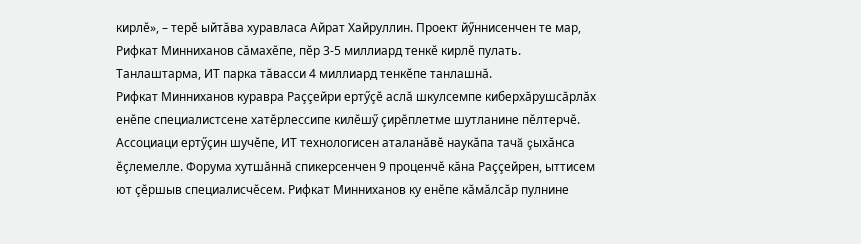кирлӗ», – терӗ ыйтăва хуравласа Айрат Хайруллин. Проект йӳннисенчен те мар, Рифкат Минниханов сăмахӗпе, пӗр 3-5 миллиард тенкӗ кирлӗ пулать. Танлаштарма, ИТ парка тăвасси 4 миллиард тенкӗпе танлашнă.
Рифкат Минниханов куравра Раççейри ертӳçӗ аслă шкулсемпе киберхăрушсăрлăх енӗпе специалистсене хатӗрлессипе килӗшӳ çирӗплетме шутланине пӗлтерчӗ.
Ассоциаци ертӳçин шучӗпе, ИТ технологисен аталанăвӗ наукăпа тачă çыхăнса ӗçлемелле. Форума хутшăннă спикерсенчен 9 проценчӗ кăна Раççейрен, ыттисем ют çӗршыв специалисчӗсем. Рифкат Минниханов ку енӗпе кăмăлсăр пулнине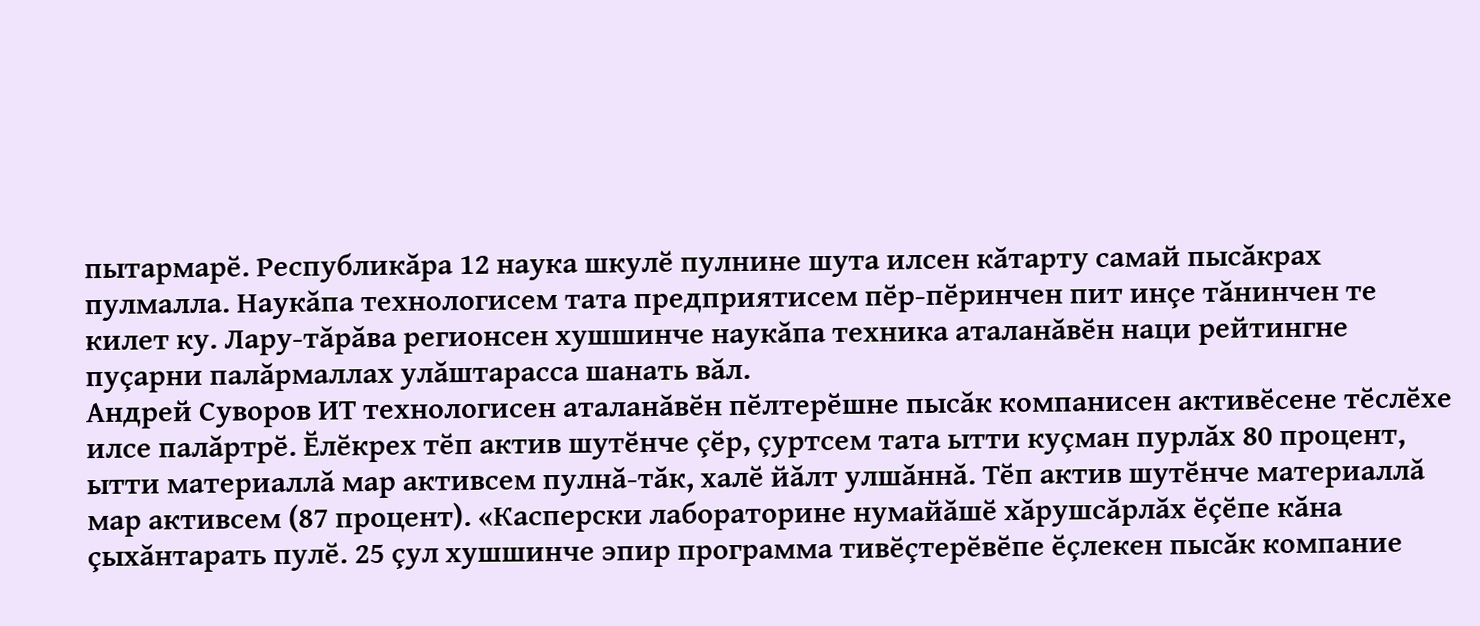пытармарӗ. Республикăра 12 наука шкулӗ пулнине шута илсен кăтарту самай пысăкрах пулмалла. Наукăпа технологисем тата предприятисем пӗр-пӗринчен пит инçе тăнинчен те килет ку. Лару-тăрăва регионсен хушшинче наукăпа техника аталанăвӗн наци рейтингне пуçарни палăрмаллах улăштарасса шанать вăл.
Андрей Суворов ИТ технологисен аталанăвӗн пӗлтерӗшне пысăк компанисен активӗсене тӗслӗхе илсе палăртрӗ. Ӗлӗкрех тӗп актив шутӗнче çӗр, çуртсем тата ытти куçман пурлăх 80 процент, ытти материаллă мар активсем пулнă-тăк, халӗ йăлт улшăннă. Тӗп актив шутӗнче материаллă мар активсем (87 процент). «Касперски лабораторине нумайăшӗ хăрушсăрлăх ӗçӗпе кăна çыхăнтарать пулӗ. 25 çул хушшинче эпир программа тивӗçтерӗвӗпе ӗçлекен пысăк компание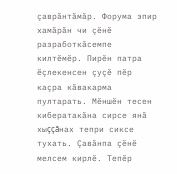çаврăнтăмăр. Форума эпир хамăрăн чи çӗнӗ разработкăсемпе килтӗмӗр. Пирӗн патра ӗçлекенсен çуçӗ пӗр каçра кăвакарма пултарать. Мӗншӗн тесен кибератакăна сирсе янă хыççăнах тепри сиксе тухать. Çавăнпа çӗнӗ мелсем кирлӗ. Тепӗр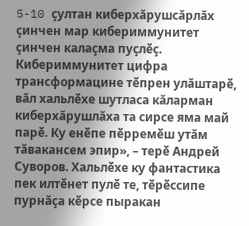5-10 çултан киберхăрушсăрлăх çинчен мар кибериммунитет çинчен калаçма пуçлӗç. Кибериммунитет цифра трансформацине тӗпрен улăштарӗ, вăл хальлӗхе шутласа кăларман киберхăрушлăха та сирсе яма май парӗ. Ку енӗпе пӗрремӗш утăм тăвакансем эпир», – терӗ Андрей Суворов. Хальлӗхе ку фантастика пек илтӗнет пулӗ те, тӗрӗссипе пурнăçа кӗрсе пыракан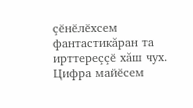çӗнӗлӗхсем фантастикăран та ирттереççӗ хăш чух. Цифра майӗсем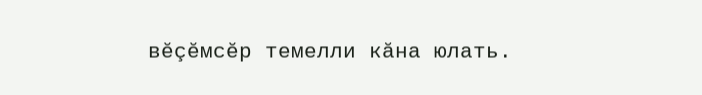вӗçӗмсӗр темелли кăна юлать.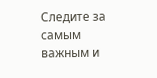Следите за самым важным и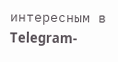интересным в Telegram-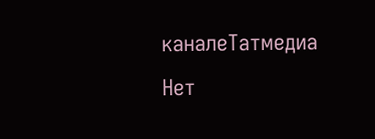каналеТатмедиа
Нет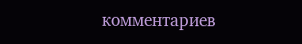комментариев